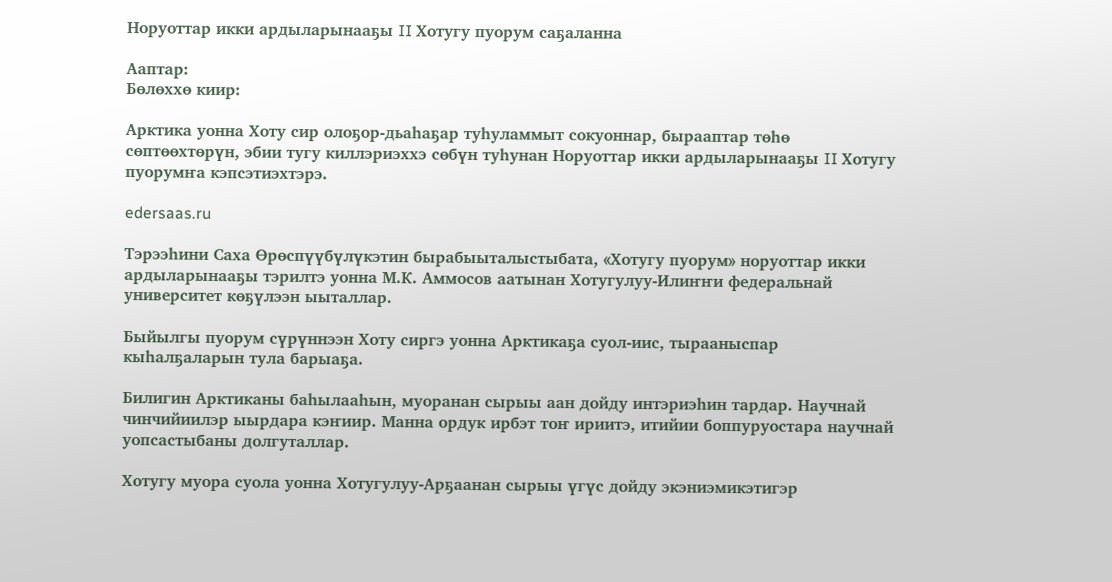Норуоттар икки ардыларынааҕы II Хотугу пуорум саҕаланна

Ааптар:
Бөлөххө киир:

Арктика уонна Хоту сир олоҕор-дьаһаҕар туһуламмыт сокуоннар, бырааптар төһө сөптөөхтөрүн, эбии тугу киллэриэххэ сөбүн туһунан Норуоттар икки ардыларынааҕы II Хотугу пуорумҥа кэпсэтиэхтэрэ.

edersaas.ru

Тэрээһини Саха Өрөспүүбүлүкэтин бырабыыталыстыбата, «Хотугу пуорум» норуоттар икки ардыларынааҕы тэрилтэ уонна М.К. Аммосов аатынан Хотугулуу-Илиҥҥи федеральнай университет көҕүлээн ыыталлар.

Быйылгы пуорум сүрүннээн Хоту сиргэ уонна Арктикаҕа суол-иис, тырааныспар кыһалҕаларын тула барыаҕа.

Билигин Арктиканы баһылааһын, муоранан сырыы аан дойду интэриэһин тардар. Научнай чинчийиилэр ыырдара кэҥиир. Манна ордук ирбэт тоҥ ириитэ, итийии боппуруостара научнай уопсастыбаны долгуталлар.

Хотугу муора суола уонна Хотугулуу-Арҕаанан сырыы үгүс дойду экэниэмикэтигэр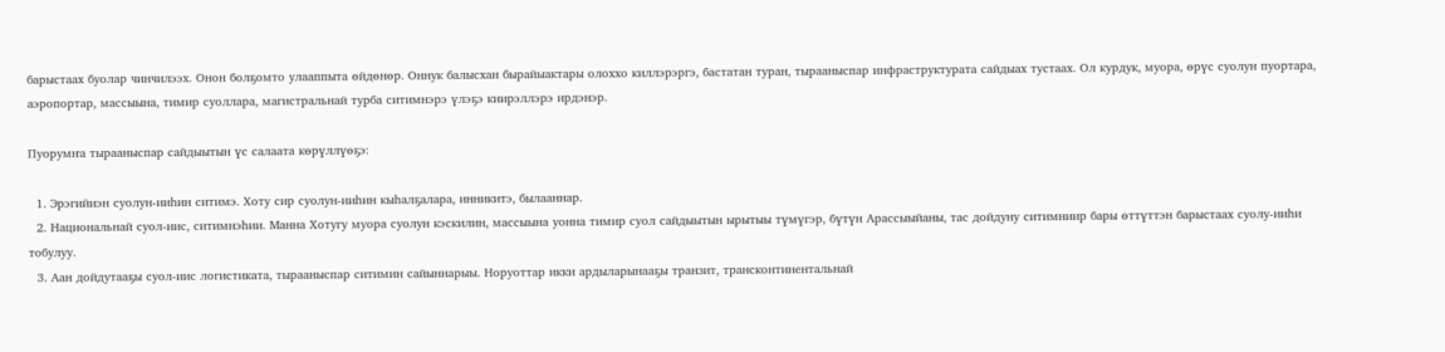барыстаах буолар чинчилээх. Онон болҕомто улааппыта өйдөнөр. Оннук балысхан бырайыактары олоххо киллэрэргэ, бастатан туран, тырааныспар инфраструктурата сайдыах тустаах. Ол курдук, муора, өрүс суолун пуортара, аэропортар, массыына, тимир суоллара, магистральнай турба ситимнэрэ үлэҕэ киирэллэрэ ирдэнэр.

Пуорумҥа тырааныспар сайдыытын үс салаата көрүллүөҕэ:

  1. Эрэгийиэн суолун-ииһин ситимэ. Хоту сир суолун-ииһин кыһалҕалара, инникитэ, былааннар.
  2. Национальнай суол-иис, ситимнэһии. Манна Хотугу муора суолун кэскилин, массыына уонна тимир суол сайдыытын ырытыы түмүгэр, бүтүн Арассыыйаны, тас дойдуну ситимниир бары өттүттэн барыстаах суолу-ииһи тобулуу.
  3. Аан дойдутааҕы суол-иис логистиката, тырааныспар ситимин сайыннарыы. Норуоттар икки ардыларынааҕы транзит, трансконтинентальнай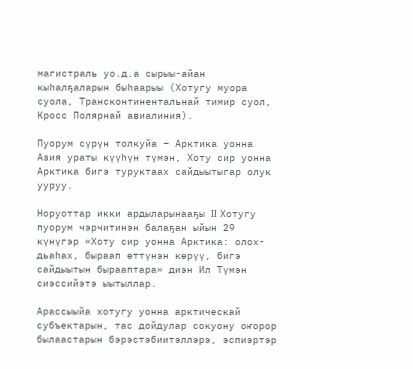магистраль уо.д.а сырыы-айан кыһалҕаларын быһаарыы (Хотугу муора суола, Трансконтинентальнай тимир суол, Кросс Полярнай авиалиния).

Пуорум сүрүн толкуйа – Арктика уонна Азия ураты күүһүн түмэн, Хоту сир уонна Арктика бигэ туруктаах сайдыытыгар олук ууруу.

Норуоттар икки ардыларынааҕы II Хотугу пуорум чэрчитинэн балаҕан ыйын 29 күнүгэр «Хоту сир уонна Арктика: олох-дьаһах, быраап өттүнэн көрүү, бигэ сайдыытын бырааптара» диэн Ил Түмэн сиэссийэтэ ыытыллар.

Арассыыйа хотугу уонна арктическай субъектарын, тас дойдулар сокуону оҥорор былаастарын бэрэстэбиитэллэрэ, эспиэртэр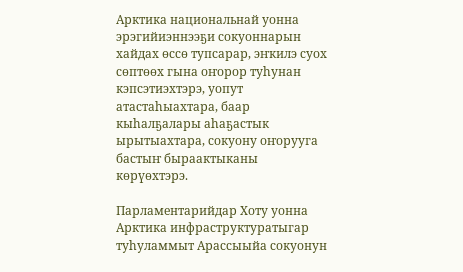Арктика национальнай уонна эрэгийиэннээҕи сокуоннарын хайдах өссө тупсарар, эҥкилэ суох сөптөөх гына оҥорор туһунан кэпсэтиэхтэрэ, уопут атастаһыахтара, баар кыһалҕалары аһаҕастык ырытыахтара, сокуону оҥорууга бастыҥ быраактыканы көрүөхтэрэ.

Парламентарийдар Хоту уонна Арктика инфраструктуратыгар туһуламмыт Арассыыйа сокуонун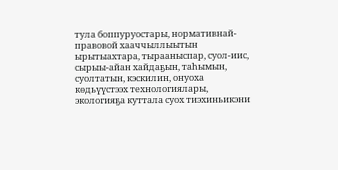тула боппуруостары, нормативнай-правовой хааччыллыытын ырытыахтара, тырааныспар, суол-иис, сырыы-айан хайдаҕын, таһымын, суолтатын, кэскилин, онуоха көдьүүстээх технологиялары, экологияҕа куттала суох тиэхиньикэни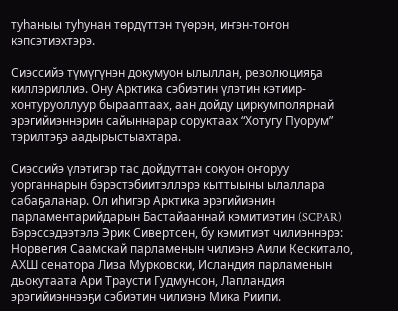туһаныы туһунан төрдүттэн түөрэн, иҥэн-тоҥон кэпсэтиэхтэрэ.

Сиэссийэ түмүгүнэн докумуон ылыллан, резолюцияҕа киллэриллиэ. Ону Арктика сэбиэтин үлэтин кэтиир-хонтуруоллуур бырааптаах, аан дойду циркумполярнай эрэгийиэннэрин сайыннарар соруктаах “Хотугу Пуорум” тэрилтэҕэ аадырыстыахтара.

Сиэссийэ үлэтигэр тас дойдуттан сокуон оҥоруу уорганнарын бэрэстэбиитэллэрэ кыттыыны ылаллара сабаҕаланар. Ол иһигэр Арктика эрэгийиэнин парламентарийдарын Бастайааннай кэмитиэтин (SCPAR) Бэрэссэдээтэлэ Эрик Сивертсен, бу кэмитиэт чилиэннэрэ: Норвегия Саамскай парламенын чилиэнэ Аили Кескитало, АХШ сенатора Лиза Мурковски, Исландия парламенын дьокутаата Ари Траусти Гудмунсон, Лапландия эрэгийиэннээҕи сэбиэтин чилиэнэ Мика Риипи.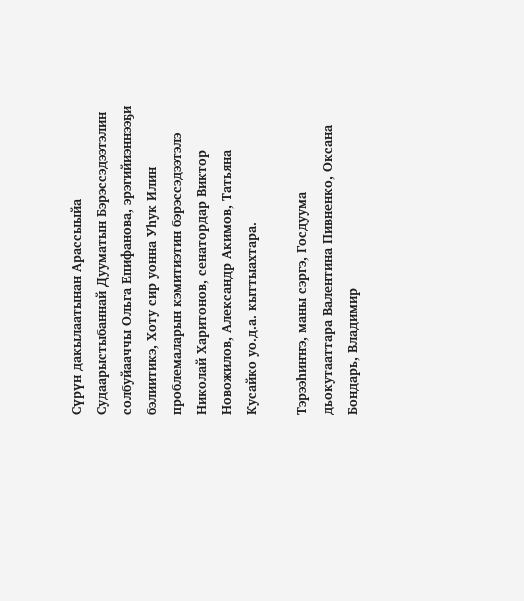Сүрүн дакылаатынан Арассыыйа Судаарыстыбаннай Дууматын Бэрэссэдээтэлин солбуйааччы Ольга Епифанова, эрэгийиэннээҕи бэлиитикэ, Хоту сир уонна Уһук Илин проблемаларын кэмитиэтин бэрэссэдээтэлэ Николай Харитонов, сенатордар Виктор Новожилов, Александр Акимов, Татьяна Кусайко уо.д.а. кыттыахтара.

Тэрээһиҥҥэ, маны сэргэ, Госдуума дьокутааттара Валентина Пивненко, Оксана Бондарь, Владимир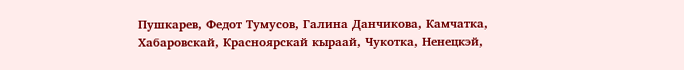Пушкарев, Федот Тумусов, Галина Данчикова, Камчатка, Хабаровскай, Красноярскай кыраай, Чукотка, Ненецкэй,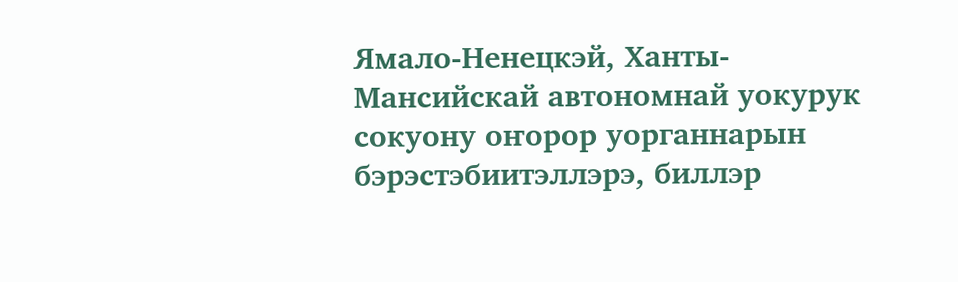Ямало-Ненецкэй, Ханты-Мансийскай автономнай уокурук сокуону оҥорор уорганнарын бэрэстэбиитэллэрэ, биллэр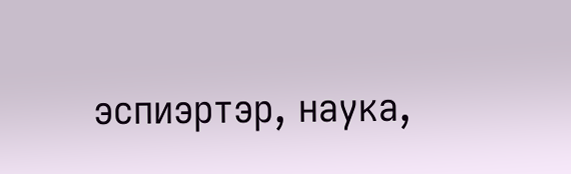эспиэртэр, наука,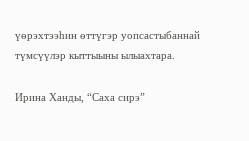үөрэхтээһин өттүгэр уопсастыбаннай түмсүүлэр кыттыыны ылыахтара.

Ирина Ханды, “Саха сирэ”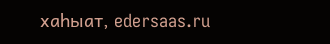хаһыат, edersaas.ru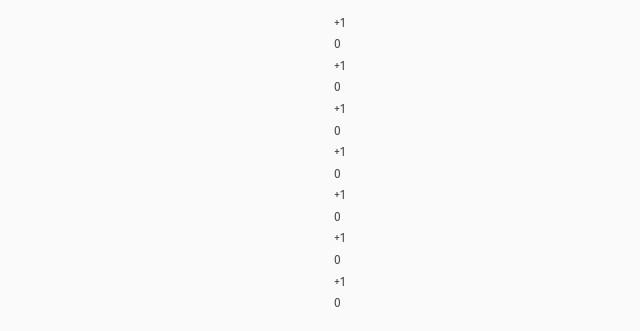+1
0
+1
0
+1
0
+1
0
+1
0
+1
0
+1
0